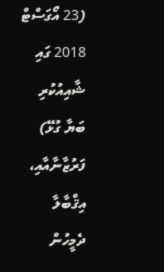(23 އޯގަސްޓް 2018 ގައި ޝާއިއުކުރި ބަޔާ ގުޅޭ)
ފަރުޒާނާއާއި، އިޤްބާލާ ދެމީހުން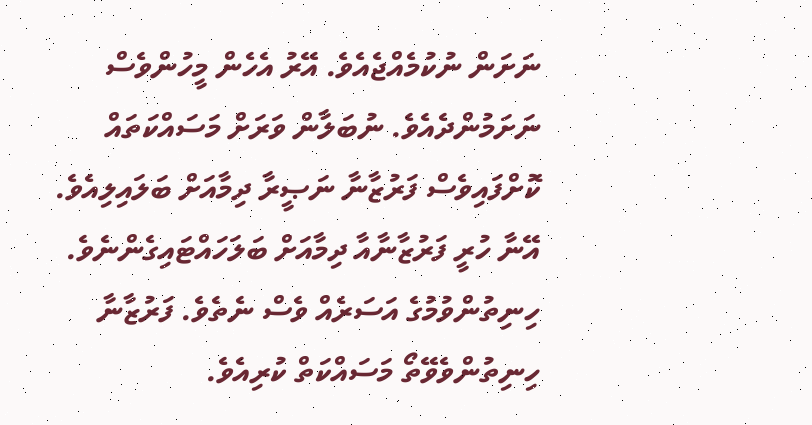ނަށަން ނުކުމެއްޖެއެވެ. އޭރު އެހެން މީހުންވެސް ނަށަމުންދެއެވެ. ނުބަލާން ވަރަށް މަސައްކަތައް ކޮށްފައިވެސް ފަރުޒާނާ ނަޞީރާ ދިމާއަށް ބަލައިލިއެވެ. އޭނާ ހުރީ ފަރުޒާނާއާ ދިމާއަށް ބަލަހައްޓައިގެންނެވެ. ހިނިތުންވުމުގެ އަސަރެއް ވެސް ނެތެވެ. ފަރުޒާނާ ހިނިތުންވެވޭތޯ މަސައްކަތް ކުރިއެވެ.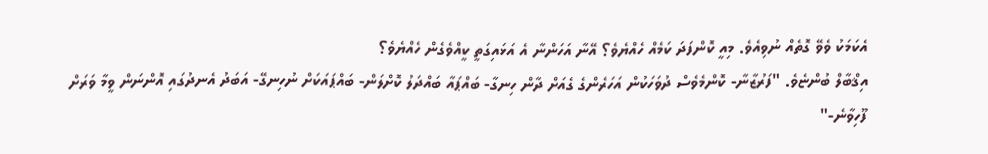އެކަމަކު ވެވޭ ގޮތެއް ނުވިއެވެ. މިއީ ކޮންފަދަ ކަމެއް ހެއްޔެވެ؟ އޭނާ އަހަންނާ އެ އަޅައިގަތީ ކީއްވެގެން ހެއްޔެވެ؟
އިޤްބާލް ބުންޏެވެ. "ފަރުޒާނާ- ކޮންމެވެސް ދުވަހަކުން އަހަރެންގެ ގެއަށް ދާން ހިނގާ- ބައްޕައާ ބައްދަލު ކޮށްލަން- ބައްޕައަކަށް ނުހިނގޭ- އަބަދު އެނދުގައި އޮންނަން ވީމާ ވަރަށް ފޫހިވާނެ-"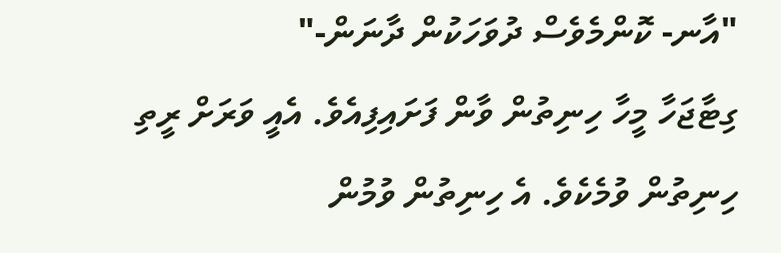"އާނ- ކޮންމެވެސް ދުވަހަކުން ދާނަން-"
ގިޓާޖަހާ މީހާ ހިނިތުން ވާން ފަށައިފިއެވެ. އެއީ ވަރަށް ރީތި ހިނިތުން ވުމެކެވެ. އެ ހިނިތުން ވުމުން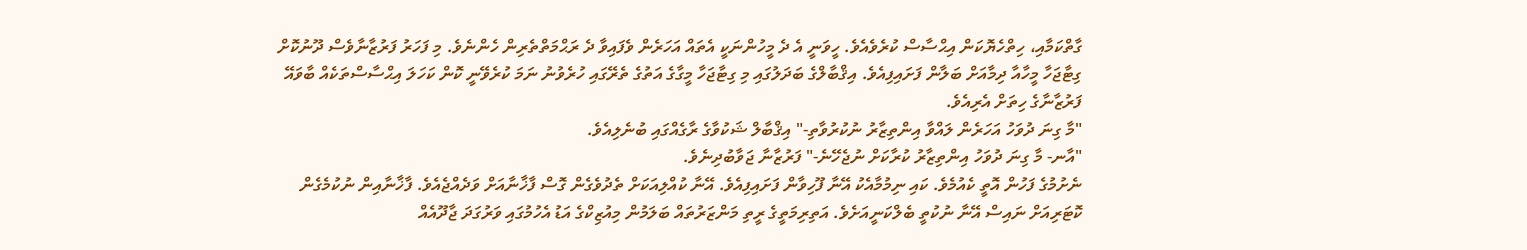ގާތްކަމާއި، ހިތްހެޔޮކަން އިޙްސާސް ކުރެވެއެވެ. ހީވަނީ އެ ދެ މީހުންނަކީ އެތައް އަހަރެން ވެފައިވާ ދެ ރަޙްމަތްތެރިން ހެންނެވެ. މި ފަހަރު ފަރުޒާނާވެސް ދޫނުކޮށް ގިޓާޖަހާ މީހާއާ ދިމާއަށް ބަލާން ފަށައިފިއެވެ. އިޤްބާލްގެ ބަދަލުގައި މި ގިޓާޖަހާ މީގާގެ އަތުގެ ތެރޭގައި ހުރެވުނު ނަމަ ކުރެވޭނީ ކޮން ކަހަލަ އިޙްސާސްތަކެއް ބާވައޭ ފަރުޒާނާގެ ހިތަށް އެރިއެވެ.
"މާ ގިނަ ދުވަހު އަހަރެން ލައްވާ އިންތިޒާރު ނުކުރުވާތި-" އިޤްބާލް ޝަކުވާގެ ރާގެއްގައި ބުނެލިއެވެ.
"އާނ- މާ ގިނަ ދުވަހު އިންތިޒާރު ކުރާކަށް ނުޖެހޭނެ-" ފަރުޒާނާ ޖަވާބުދިނެވެ.
ނެށުމުގެ ފަހުން އޮތީ ކެއުމެވެ. ކައި ނިމުމާއެކު އޭނާ ފޫހިވާން ފަށައިފިއެވެ. އޭނާ ކުއްލިއަކަށް ތެދުވެގެން ގޮސް ފާޚާނާއަށް ވަދެއްޖެއެވެ. ފާޚާނާއިން ނުކުމެގެން ކޮޓަރިއަށް ނައިސް އޭނާ ނުކުތީ ބެލްކަނީއަށެވެ. އަތިރިމަތީގެ ރީތި މަންޒަރުތައް ބަލަމުން މިއުޒިކްގެ އަޑު އެހުމުގައި ވަރުގަދަ ޖާދޫއެއް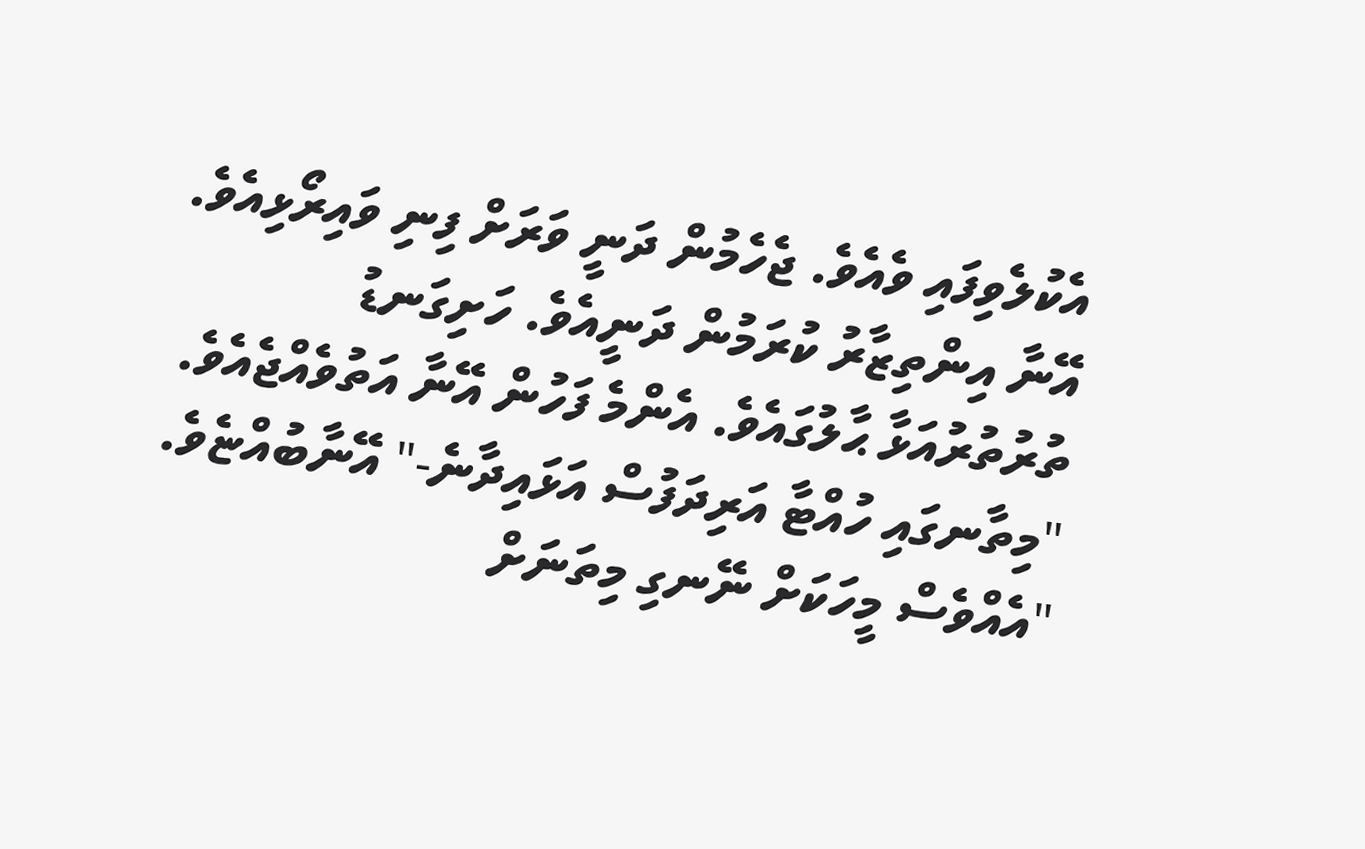އެކުލެވިފައި ވެއެވެ. ޖެހެމުން ދަނީ ވަރަށް ފިނި ވައިރޯޅިއެވެ. އޭނާ އިންތިޒާރު ކުރަމުން ދަނީއެވެ. ހަށިގަނޑު ތުރުތުރުއަޅާ ޙާލުގައެވެ. އެންމެ ފަހުން އޭނާ އަތުވެއްޖެއެވެ.
"މިތާނގައި ހުއްޓާ އަރިދަފުސް އަޅައިދާނެ-" އޭނާބުއްޏެވެ.
"އެއްވެސް މީހަކަށް ނޭނގި މިތަނަށް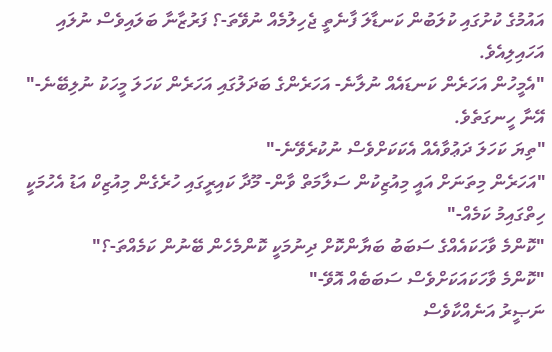އައުމުގެ ކުށުގައި ކުލަބުން ކަނޑާލަ ފާނެތީ ޖެހިލުމެއް ނުވޭތަ-؟ ފަރުޒާނާ ބަލައިވެސް ނުލައި އަހައިލިއެވެ.
"އެމީހުން އަހަރެން ކަނޑައެއް ނުލާނެ- އަހަރެންގެ ބަދަލުގައި އަހަރެން ކަހަލަ މީހަކު ނުލިބޭނެ-" އޭނާ ހީނގަތެވެ.
"ތިޔަ ކަހަލަ ދަޢުވާއެއް އެކަކަށްވެސް ނުކުރެވޭނެ-"
"އަހަރެން މިތަނަށް އައީ މިއުޒިކުން ސަލާމަތް ވާން- މޫދާ ކައިރީގައި ހުރެގެން މިއުޒިކް އަޑު އެހުމަކީ ހިތްގައިމު ކަމެއް-"
"ކޮންމެ ވާހަކައެއްގެ ސަބަބު ބަޔާންކޮށް ދިނުމަކީ ކޮންމެހެން ބޭނުން ކަމެއްތަ-؟"
"ކޮންމެ ވާހަކައަކަށްވެސް ސަބަބެއް އޮވޭ-"
ނަޞީރު އަނެއްކާވެސް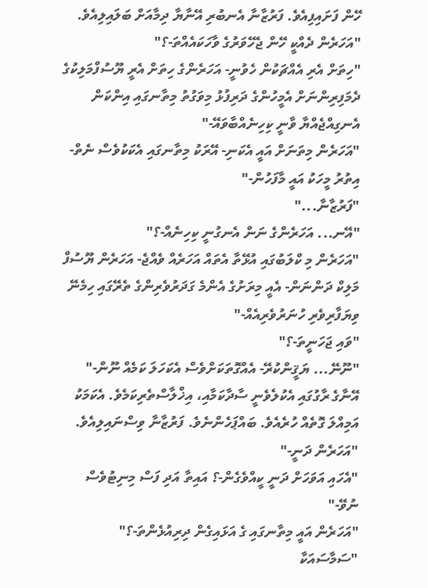ހޭން ފަށައިފިއެވެ. ފަރުޒާނާ އެނބުރި އޭނާޔާ ދިމާއަށް ބަލައިލިއެވެ.
"އަހަރެން ދެއްކީ ހޭން ޖެހޭވަރުގެ ވާހަކައެއްތަ-؟"
"ހިތަށް އެރި އެއްޗަކުން ހެވުނީ- އަހަރެންގެ ހިތަށް އެރީ ޔޫސުފްމަލިކުގެ ދެމަފިރިންނަށް އެމީހުންގެ ދަރިފުޅު މިވަގުތު މިތާނގައި އިންކަން އެނގިއްޖެއްޔާ ވާނީ ކިހިނެއްބާވައޭ-"
"އަހަރެން މިތަނަށް އައީ އެކަނި- އޭރަކު މިތާނގައި އެކަކުވެސް ނެތް- އިތުރު މީހަކު އައީ މާފަހުން-"
"ފަރުޒާނާ..."
"އޭނ... އަހަރެންގެ ނަން އެނގުނީ ކިހިނެއް-؟"
"އަހަރެން މި ކްލަބުގައި އުޅޭތާ އެތައް އަހަރެއް ވެއްޖެ- އަހަރެން ޔޫސުފް މަލިކް ދަންނަން- އެއީ މިރަށުގެ އެންމެ ގަދަރުވެރިންގެ ތެރޭގައި ހިމެނޭ ވިޔަފާރިވެރި ހުނަރުވެރިއެއް-"
"ވައި ޖަހަނީތަ-؟"
"ނޫނޭ... ޔަޤީންކުރޭ- އެއްގޮތަކަށްވެސް އެކަހަލަ ކަމެއް ނޫން-"
އޭނާގެ ރާގުގައި އެކުލެވެނީ ސާދާކަމާއި، އިޚްލާސްތެރިކަމެވެ. އެކަމަކު އަމިއްލަ ގޮތެއް ހުރެއެވެ. ބައްޕަހެންނެވެ. ފަރުޒާނާ ވިސްނައިލިއެވެ. "އަހަރެން ދަނީ-"
"އެހައި އަވަހަށް ދަނީ ކީއްވެގެން-؟ އައިތާ އަދި ފަސް މިނިޓުވެސް ނުވޭ-"
"އަހަރެން އައީ މިތާނގައި ގެ އަޅައިގެން ދިރިއުޅެންތަ-؟"
"ސަމާސައަކާ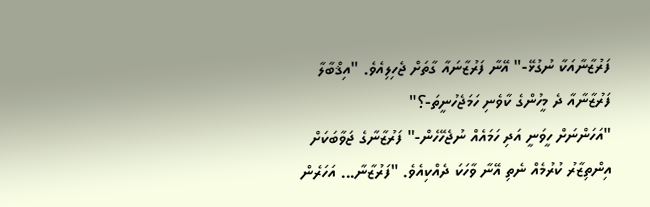ފަރުޒާނާއަކާ ނުގުޅޭ-" އޭނާ ފަރުޒާނައާ ގާތަށް ޖެހިލިއެވެ. "އިޤްބާލާ ފަރުޒާނާއާ ދެ މީހުންގެ ކާވެނި ހަމަޖެހުނީތަ-؟"
"އަހަންނަށް ހީވަނީ އަދި ހަމައެއް ނުޖެހޭހެން-" ފަރުޒާނާގެ ޖަވާބަކަށް އިންތިޒާރު ކުރުމެއް ނެތި އޭނާ ވާހަކަ ދެއްކިއެވެ. "ފަރުޒާނާ... އަހަރެން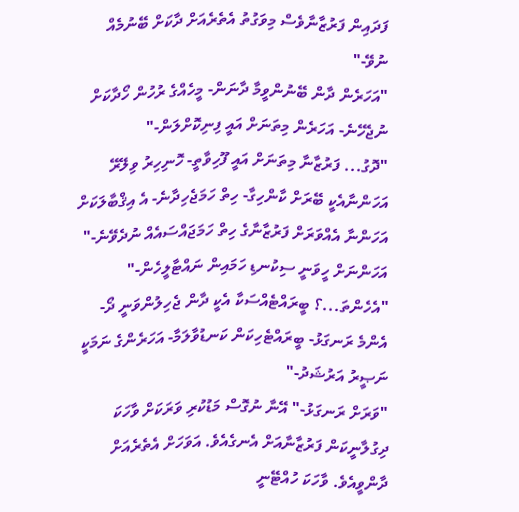ފަދައިން ފަރުޒާނާވެސް މިވަގުތު އެތެރެއަށް ދާކަށް ބޭނުމެއް ނުވޭ-"
"އަހަރެން ދާން ބޭނުންވީމާ ދާނަން- މީހެއްގެ ރުހުން ހޯދާކަށް ނުޖެހޭނެ- އަހަރެން މިތަނަށް އައީ ފިނިކޮށްލަން-"
"ދޮގު... ފަރުޒާނާ މިތަނަށް އައީ ފޫހިވާތީ- ހޮނިހިރު ވިލޭރޭ އަހަންނާއެކީ ބޭރަށް ކާންހިގާ- ހިތް ހަމަޖެހިދާނެ- އެ އިޤްބާލަކަށް އަހަންނާ އެއްވަރަށް ފަރުޒާނާގެ ހިތް ހަމަޖައްސައެއް ނުދެވޭނެ-"
އަހަންނަށް ހީވަނީ ސިކުނޑި ހަމައިން ނައްޓާލީހެން-"
"އެހެންތަ...؟ ބީރައްޓެއްސަކާ އެކީ ދާން ޖެހިލުންވަނީ ދޯ- އެންމެ ރަނގަޅު- ބީރައްޓެހިކަން ކަނޑުވާލަމާ- އަހަރެންގެ ނަމަކީ ނަޞީރު އަރުޝަދު-"
"ވަރަށް ރަނގަޅު-" އޭނާ ނުގޮސް މަޑުކުރި ވަރަކަށް ވާހަކަ ދިގުލާނީކަން ފަރުޒާނާއަށް އެނގެއެވެ. އަވަހަށް އެތެރެއަށް ދާންވީއެވެ. ވާހަކަ ހުއްޓޭނީ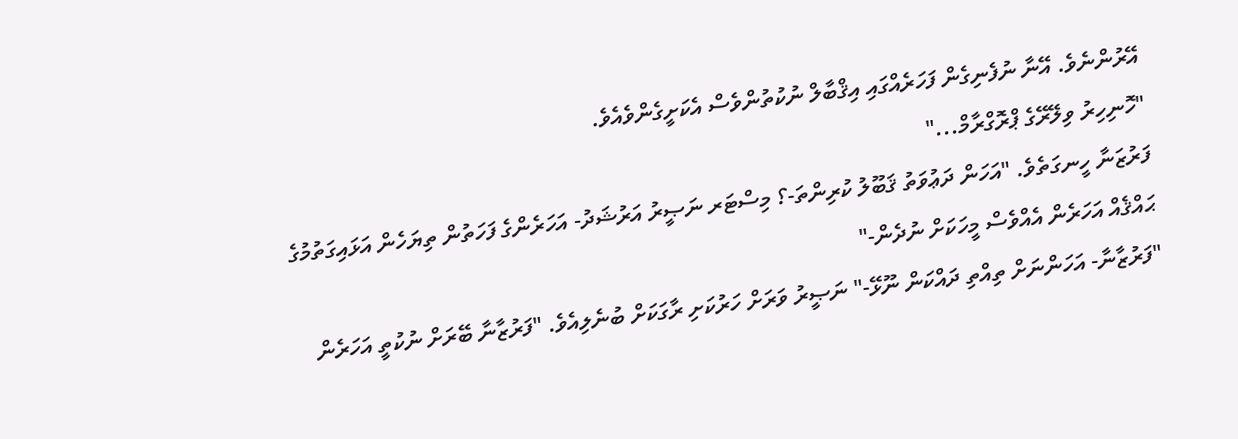އޭރުންނެވެ. އޭނާ ނުފެނިގެން ފަހަރެއްގައި އިޤްބާލް ނުކުތުންވެސް އެކަށީގެންވެއެވެ.
"ހޮނިހިރު ވިލޭރޭގެ ޕްރޮގްރާމް..."
ފަރުޒަނާ ހީނގަތެވެ. "އަހަން ދަޢުވަތު ޤަބޫލު ކުރިންތަ-؟ މިސްޓަރ ނަޞީރު އަރުޝަދު- އަހަރެންގެ ފަހަތުން ތިޔަހެން އަޅައިގަތުމުގެ ޙައްޤެއް އަހަރެން އެއްވެސް މީހަކަށް ނުދެން-"
"ފަރުޒާނާ- އަހަންނަށް ތިއްތި ދައްކަން ނޫޅޭ-" ނަޞީރު ވަރަށް ހަރުކަށި ރާގަކަށް ބުނެލިއެވެ. "ފަރުޒާނާ ބޭރަށް ނުކުތީ އަހަރެން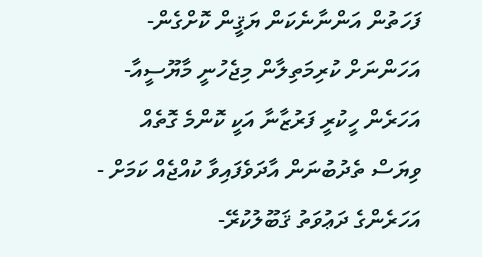ފަހަތުން އަންނާނެކަން ޔަޤީން ކޮށްގެން- އަހަންނަށް ކުރިމަތިލާން މިޖެހުނީ މާޔޫސީއާ- އަހަރެން ހީކުރީ ފަރުޒާނާ އަކީ ކޮންމެ ގޮތެއް ވިޔަސް ތެދުބުނަން އާދަވެފައިވާ ކުއްޖެއް ކަމަށް - އަހަރެންގެ ދަޢުވަތު ޤަބޫލުކުރޭ-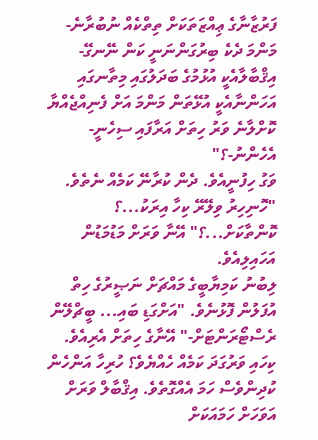ފަރުޒާނާގެ ޢިއްޒަތަކަށް ތިތްކެއް ނުބުރާނެ- މަންމަ ދެކެ ބިރުގަންނަނީ ކަން ނޭނގޭ- އިޤްބާލާއެކީ އުޅުމުގެ ބަދަލުގައި މިތާނގައި އަހަންނާއެކީ އުޅޭތަން މަންމަ އަށް ފެނިއްޖެއްޔާ ކޮށްލާނެ ވަރު ހިތަށް އަރާފައި ސިހެނީ- އެހެންނު-؟"
ވަގު ހިފުނީއެވެ. ދެން ކުރާނޭ ކަމެއް ނެތެވެ. "ހޮނިހިރު ވިލޭރޭ ކިހާ އިރަކު...؟ ކޮންތާކަށް...؟" އޭނާ ވަރަށް މަޑުމަޑުން އަހައިލިއެވެ.
ލިބުނު ކަމިޔާބީގެ މައްޗަށް ނަޞީރުގެ ހިތް އުފަލުން ފޮޅުނެވެ. "އަށްގަޑި ބައި... ބީޗްލޭން ރެސްޓޯރަންޓަށް-" އޭނާގެ ހިތަށް އެރިއެވެ. ކިހައި ވަރުގަދަ ކަމެއް ހެއްޔެވެ؟ ހުރިހާ އަންހެން ކުދިންވެސް ހަމަ އެއްގޮތެވެ. އިޤްބާލް ވަރަށް އަވަހަށް ހަމައަކަށް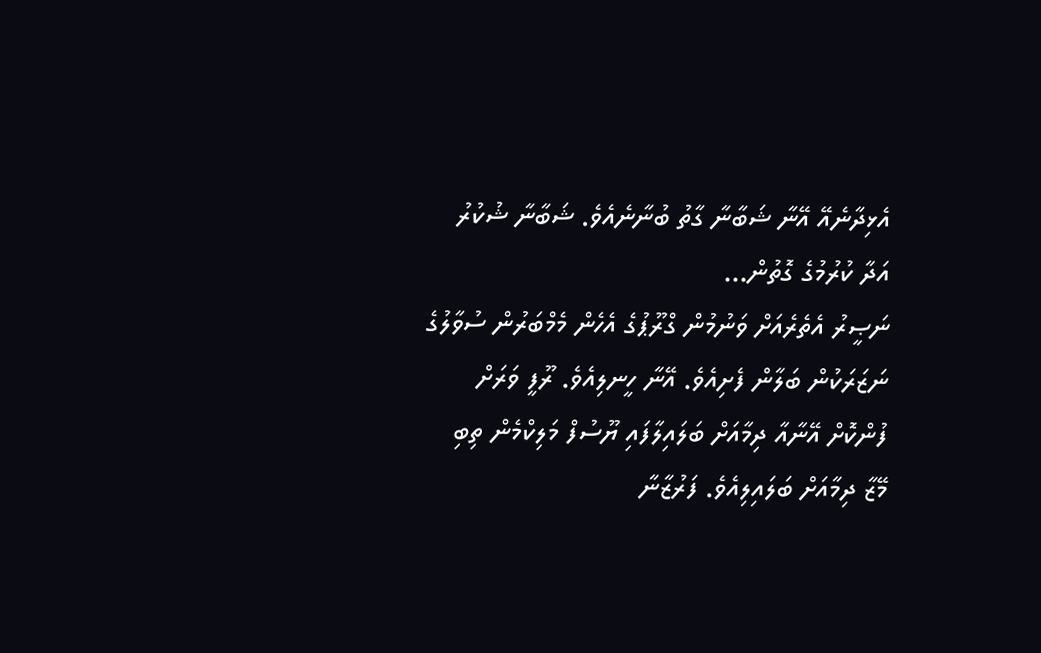އެޅިދާނެއޭ އޭނާ ޝަބާނާ ގާތު ބުނާނެއެވެ. ޝަބާނާ ޝުކުރު އަދާ ކުރުމުގެ ގޮތުން...
ނަޞީރު އެތެރެއަށް ވަނުމުން ގްރޫޕުގެ އެހެން މެމްބަރުން ސުވާލުގެ ނަޒަރަކުން ބަލާން ފެށިއެވެ. އޭނާ ހީނލިއެވެ. ރޫފީ ވަރަށް ފުންކޮށް އޭނާއާ ދިމާއަށް ބަލައިލާފައި ޔޫސުފް މަލިކްމެން ތިބި މޭޒާ ދިމާއަށް ބަލައިލިއެވެ. ފަރުޒާނާ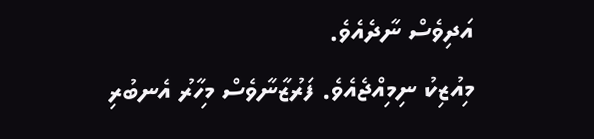އަދިވެސް ނާދެއެވެ.
މިއުޒިކު ނިމިއްޖެއެވެ. ފަރުޒާނާވެސް މިހާރު އެނބުރި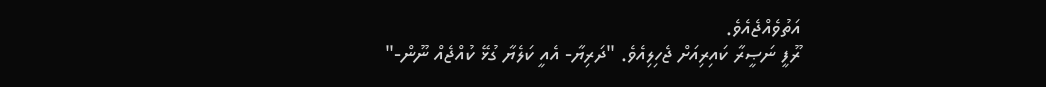އަތުވެއްޖެއެވެ.
ރޫފީ ނަޞީރާ ކައިރިއަށް ޖެހިލިއެވެ. "ދަރިޔާ- އެއީ ކަލެޔާ ގުޅޭ ކުއްޖެއް ނޫން-"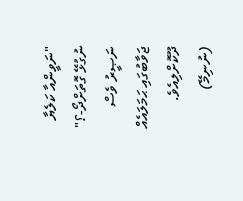"ނަވީންއާ ކަލެޔާ ނުގުޅޭ ގޮތަށްދޯ-؟" ނަޞީރު ވެސް ޖަވާބުގައި ޙަމަލައެއް ދޫކޮށްލިއެވެ.
(ނުނިމޭ)